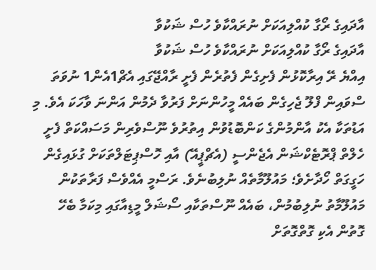އާދައިގެ ރޯގާ ކުއްލިއަކަށް ނުރައްކާވެ ހުސް ޝަކުވާ
އާދައިގެ ރޯގާ ކުއްލިއަކަށް ނުރައްކާވެ ހުސް ޝަކުވާ
އިއްޔެ ރޭ އިރާކޮޅުން ފެށިގެން ފެތުރެން ފެށީ ރާއްޖޭގައި އެޗް1އެން1 ނުވަތަ ސްވައިން ފްލޫ ޖެހިގެން ބައެއް މީހުންނަށް ފަރުވާ ދެމުން އަންނަ ވާހަކަ އެވެ. މި އަޑުތަކާ އެކު އާންމުންގެ ކަންބޮޑުވުން އިތުރުވެ ނޫސްވެރިން މަސައްކަތް ފެށީ ހެލްތް ޕްރޮޓެކްޝަން އެޖެންސީ (އެޗްޕީއޭ) އާއި ހޮސްޕިޓަލްތަކަށް ގުޅައިގެން ހަގީގަތް ހޯދާށެވެ؛ މައުލޫމާތެއް ނުލިބުނެވެ. ރަސްމީ އެއްވެސް ފަރާތަކުން މައުލޫމާތު ނުލިބުމުން، ބައެއް ނޫސްތަކާއި ސޯޝަލް މީޑިއާގައި މިކަމާ ބެހޭ ގޮތުން އެކި ގޮތްގޮތަށް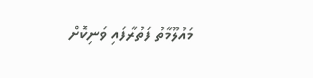މައުލޫމާތު ފަތުރާފައި ވަނިކޮށް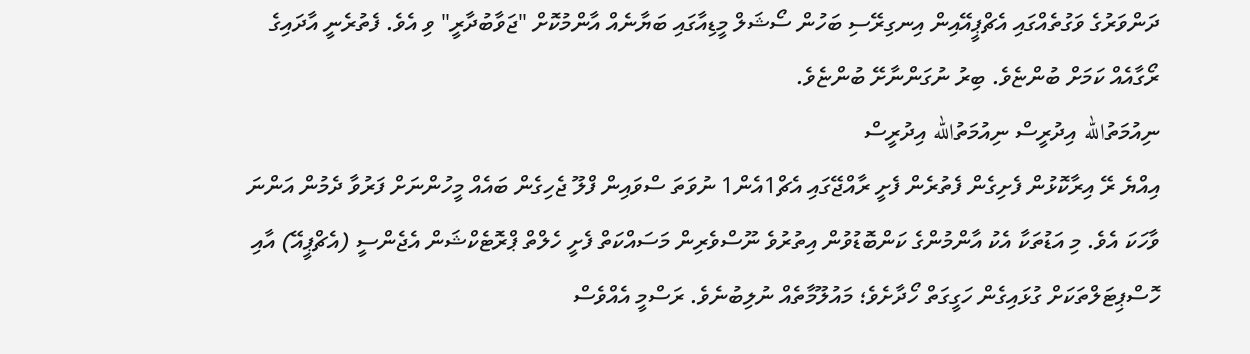ދަންވަރުގެ ވަގުތެއްގައި އެޗްޕީއޭއިން އިނގިރޭސި ބަހުން ސޯޝަލް މީޑިއާގައި ބަޔާނެއް އާންމުކޮށް "ޖަވާބުދާރީ" ވި އެވެ. ފެތުރެނީ އާދައިގެ ރޯގާއެއް ކަމަށް ބުންޏެވެ. ބިރު ނުގަންނާށޭ ބުންޏެވެ.
ނިއުމަތުالله އިދުރީސް ނިއުމަތުالله އިދުރީސް
އިއްޔެ ރޭ އިރާކޮޅުން ފެށިގެން ފެތުރެން ފެށީ ރާއްޖޭގައި އެޗް1އެން1 ނުވަތަ ސްވައިން ފްލޫ ޖެހިގެން ބައެއް މީހުންނަށް ފަރުވާ ދެމުން އަންނަ ވާހަކަ އެވެ. މި އަޑުތަކާ އެކު އާންމުންގެ ކަންބޮޑުވުން އިތުރުވެ ނޫސްވެރިން މަސައްކަތް ފެށީ ހެލްތް ޕްރޮޓެކްޝަން އެޖެންސީ (އެޗްޕީއޭ) އާއި ހޮސްޕިޓަލްތަކަށް ގުޅައިގެން ހަގީގަތް ހޯދާށެވެ؛ މައުލޫމާތެއް ނުލިބުނެވެ. ރަސްމީ އެއްވެސް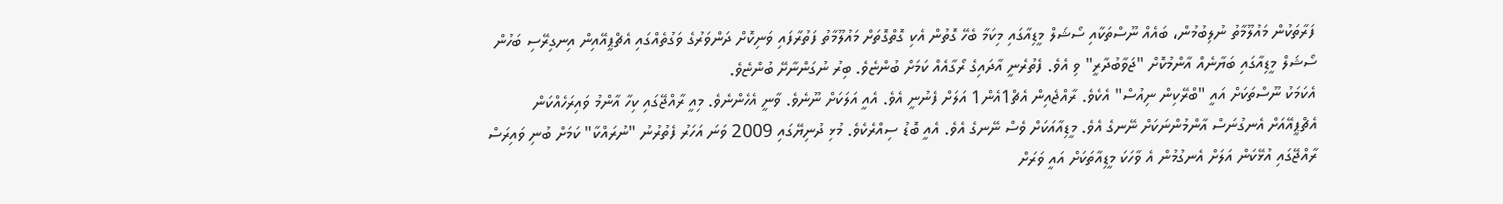ފަރާތަކުން މައުލޫމާތު ނުލިބުމުން، ބައެއް ނޫސްތަކާއި ސޯޝަލް މީޑިއާގައި މިކަމާ ބެހޭ ގޮތުން އެކި ގޮތްގޮތަށް މައުލޫމާތު ފަތުރާފައި ވަނިކޮށް ދަންވަރުގެ ވަގުތެއްގައި އެޗްޕީއޭއިން އިނގިރޭސި ބަހުން ސޯޝަލް މީޑިއާގައި ބަޔާނެއް އާންމުކޮށް "ޖަވާބުދާރީ" ވި އެވެ. ފެތުރެނީ އާދައިގެ ރޯގާއެއް ކަމަށް ބުންޏެވެ. ބިރު ނުގަންނާށޭ ބުންޏެވެ.
އެކަމަކު ނޫސްތަކަށް އައީ "ބްރޭކިން ނިއުސް" އެކެވެ. ރާއްޖެއިން އެޗް1އެން1 އަލަށް ފެނުނީ އެވެ. އެއީ އަލަކަށް ނޫނެވެ. ވާނީ އެހެންނެވެ. މިއީ ރާއްޖޭގައި ކިހާ އާންމު ވައިރަހެއްކަން އެޗްޕީއޭއަށް އެނގުނަސް އާންމުންނަކަށް ނޭނގެ އެވެ. މީޑިއާއަކަށް ވެސް ނޭނގެ އެވެ. އެއީ ބޮޑު ސިއްރެކެވެ. މުޅި ދުނިޔޭގައި 2009 ވަނަ އަހަރު ފެތުރުނު "ނުރައްކާ" ކަމަށް ބުނި ވައިރަސް ރާއްޖޭގައި އުޅޭކަން އަލަށް އެނގުމުން އެ ވާހަކަ މީޑިއާތަކަށް އައީ ވަރަށް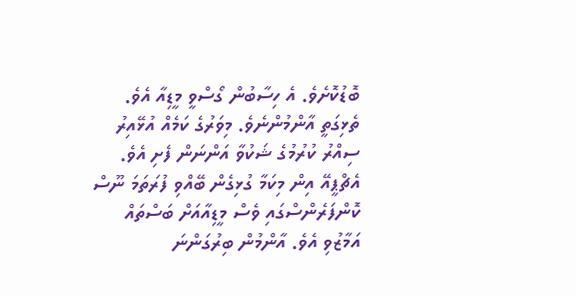ބޮޑުކޮށެވެ. އެ ހިސާބުން ގޯސްވީ މީޑިއާ އެވެ. ތެޅިގަތީ އާންމުންނެވެ. މިވަރުގެ ކަމެއް އުޅޭއިރު ސިއްރު ކުރުމުގެ ޝަކުވާ އަންނަން ފެށި އެވެ.
އެޗްޕީއޭ އިން މިކަމާ ގުޅިގެން ބޭއްވި ފުރަތަމަ ނޫސް ކޮންފަރެންސްގައި ވެސް މީޑިއާއަށް ބަސްތައް އަމާޒުވި އެވެ. އާންމުން ބިރުގަންނަ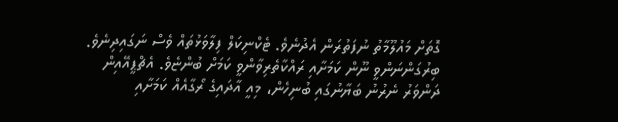ގޮތަށް މައުލޫމާތު ނުފަތުރަން އެދުނެވެ. ޓެކްނިކަލް ފިލާވަޅުތައް ވެސް ނަގައިދިނެވެ. ބިރުގަންނަންވީ ނޫން ކަމަށާއި ރައްކާތެރިވާންވީ ކަމަށް ބުންޏެވެ. އެޗްޕީއޭއިން ދަންވަރު ނެރުނު ބަޔާނުގައި ބުނިހެން، މިއީ އާދައިގެ ރޯގާއެއް ކަމަށާއި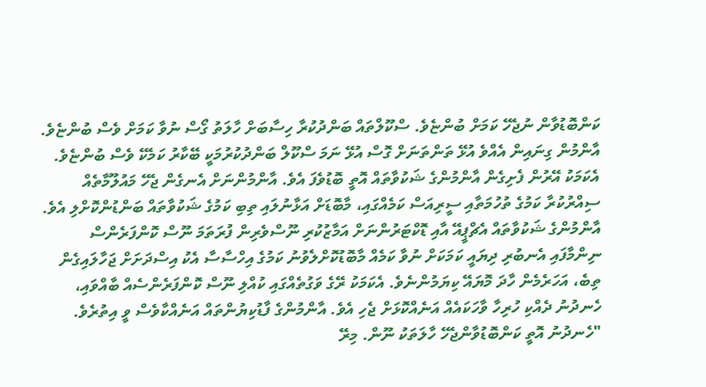ކަންބޮޑުވާން ނުޖެހޭ ކަމަށް ބުންޏެވެ. ސްކޫލްތައް ބަންދުކުރާ ހިސާބަށް ހާލަތު ގޯސް ނުވާ ކަމަށް ވެސް ބުންޏެވެ. އާންމުން ގިނައިން އެއްވެ އުޅޭ ތަންތަނަށް ގޮސް އުޅޭ ނަމަ ސްކޫލް ބަންދުކުރުމަކީ ބޭކާރު ކަމެކޭ ވެސް ބުންޏެވެ. އެކަމަކު އޭރުން ފެށިގެން އާންމުންގެ ޝަކުވާތައް އޮތީ ބޮޑުވެފަ އެވެ. އާންމުންނަށް އެނގެން ޖެހޭ މައުލޫމާތެއް ސިއްރުކުރާ ކަމުގެ ތުހުމަތާއި ސީރިއަސް ކަމެއްގައި، މާބޮޑަށް އަޅާނުލައި ތިބި ކަމުގެ ޝަކުވާތައް ބަންޑުންކޮށްލި އެވެ.
އާންމުންގެ ޝަކުވާތައް އެޗްޕީއޭ އާއި ޑޮކްޓަރުންނަށް އަމާޒުކުރި ނޫސްވެރިން ފުރަތަމަ ނޫސް ކޮންފަރެންސް ނިންމާފައި އެނބުރި ދިޔައީ ކަމަކަށް ނުވާ ކަމެއް މާބޮޑުކޮށްލެވުނު ކަމުގެ އިހްސާސާ އެކު އިސްދަށަށް ޖަހާލައިގެން ތިބެ، އަހަރެމެން ހާދަ މޮޔައޭ ކިޔަމުންނެވެ. އެކަމަކު ރޭގެ ވަގުތެއްގައި ކުއްލި ނޫސް ކޮންފަރެންސެއް ބާއްވައި، ހެނދުނު ދެއްކި ހުރިހާ ވާހަކައެއް އަނެއްކޮޅަށް ޖެހި އެވެ. އާންމުންގެ ފާޑުކިޔުންތައް އަނެއްކާވެސް ވީ އިތުރެވެ.
"ހެނދުނު އޮތީ ކަންބޮޑުވާންޖެހޭ ހާލަތަކު ނޫން. މިރޭ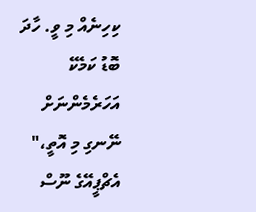ކިހިނެއް މި ވީ. ހާދަ ބޮޑު ކަމެކޭ އަހަރެމެންނަށް ނޭނގި މި އޮތީ،" އެޗްޕީއޭގެ ނޫސް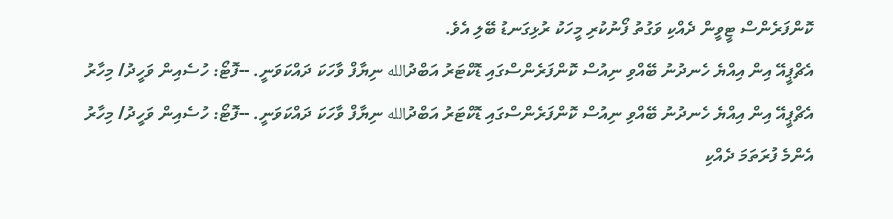ކޮންފަރެންސް ޓީވީން ދެއްކި ވަގުތު ފޯނުކުރި މީހަކު ރުޅިގަނޑު ބޭލި އެވެ.
އެޗްޕީއޭ އިން އިއްޔެ ހެނދުނު ބޭއްވި ނިއުސް ކޮންފަރެންސްގައި ޑޮކްޓަރު އަބްދުالله ނިޔާފް ވާހަކަ ދައްކަވަނީ. --ފޮޓޯ: ހުސެއިން ވަހީދު/ މިހާރު
އެޗްޕީއޭ އިން އިއްޔެ ހެނދުނު ބޭއްވި ނިއުސް ކޮންފަރެންސްގައި ޑޮކްޓަރު އަބްދުالله ނިޔާފް ވާހަކަ ދައްކަވަނީ. --ފޮޓޯ: ހުސެއިން ވަހީދު/ މިހާރު
އެންމެ ފުރަތަމަ ދެއްކި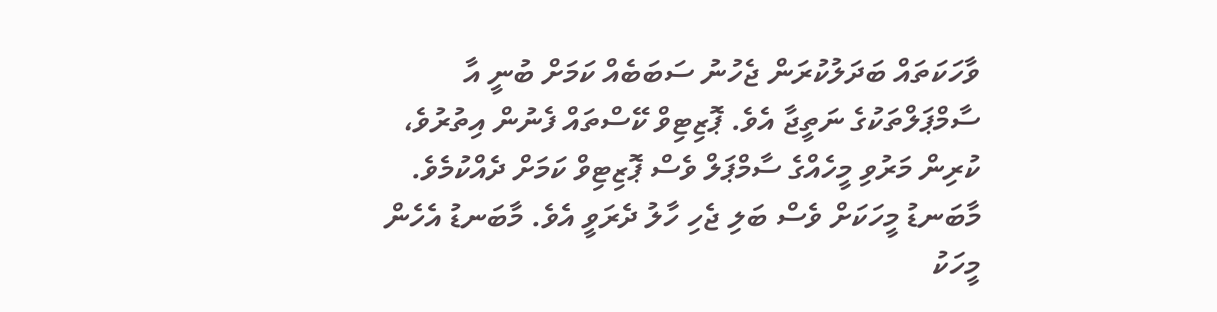ވާހަކަތައް ބަދަލުކުރަން ޖެހުނު ސަބަބެއް ކަމަށް ބުނީ އާ ސާމްޕަލްތަކުގެ ނަތީޖާ އެވެ. ޕޮޒިޓިވް ކޭސްތައް ފެނުން އިތުރުވެ، ކުރިން މަރުވި މީހެއްގެ ސާމްޕަލް ވެސް ޕޮޒިޓިވް ކަމަށް ދެއްކުމެވެ. މާބަނޑު މީހަކަށް ވެސް ބަލި ޖެހި ހާލު ދެރަވީ އެވެ. މާބަނޑު އެހެން މީހަކު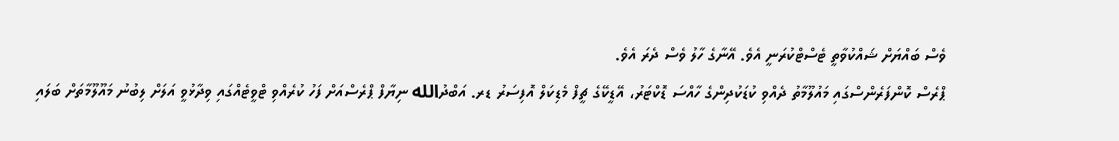ވެސް ބައްޔަށް ޝައްކުވާތީ ޓެސްޓްކުރަނީ އެވެ. އޭނާގެ ހާލު ވެސް ދެރަ އެވެ.
ޕްރެސް ކޮންފަރެންސްގައި މައުލޫމާތު ދެއްވި ކުޑަކުދިންގެ ހާއްސަ ޑޮކްޓަރު، އޭޑީކޭގެ ޗީފް މެޑިކަލް އޮފިސަރު ޑރ. އަބްދުالله ނިޔާފް ޕްރެސްއަށް ފަހު ކުރެއްވި ޓްވީޓެއްގައި ވިދާޅުވީ އަލަށް ލިބުނު މައޫލޫމާތަށް ބަލައި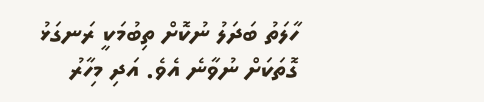ހާލަތު ބަދަލު ނުކޮށް ތިބުމަކީ ރަނގަޅު ގޮތަކަށް ނުވާނެ އެވެ. އަދި މިހާރު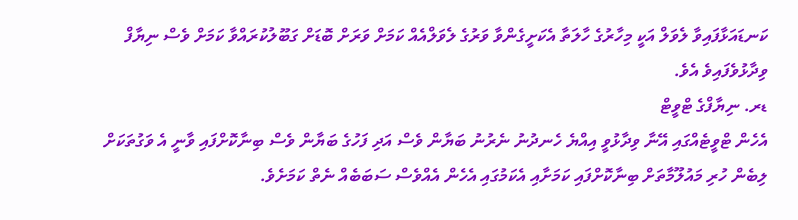ކަނޑައަޅާފައިވާ ލެވަލް އަކީ މިހާރުގެ ހާލަތާ އެކަށީގެންވާ ވަރުގެ ލެވަލްއެއް ކަމަށް ވަރަށް ބޮޑަށް ގަބޫލުކުރައްވާ ކަމަށް ވެސް ނިޔާފް ވިދާޅުވެފައިވެ އެވެ.
ޑރ. ނިޔާފްގެ ޓްވީޓް
އެހެން ޓްވީޓެއްގައި އޭނާ ވިދާޅުވީ އިއްޔެ ހެނދުނު ނެރުނު ބަޔާން ވެސް އަދި ފަހުގެ ބަޔާން ވެސް ބިނާކޮށްފައި ވާނީ އެ ވަގުތަކަށް ލިބެން ހުރި މައުލޫމާތަށް ބިނާކޮށްފައި ކަމަށާއި އެކަމުގައި އެހެން އެއްވެސް ސަބަބެއް ނެތް ކަމަށެވެ.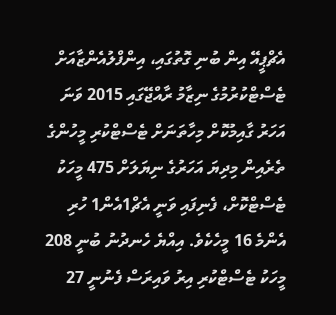އެޗްޕީއޭ އިން ބުނި ގޮތުގައި، އިންފްލުއެންޒާއަށް ޓެސްޓްކުރުމުގެ ނިޒާމު ރާއްޖޭގައި 2015 ވަނަ އަހަރު ގާއިމުކޮށް މިހާތަނަށް ޓެސްޓްކުރި މީހުންގެ ތެރެއިން މިދިޔަ އަހަރުގެ ނިޔަލަށް 475 މީހަކު ޓެސްޓްކޮށް، ފެނިފައި ވަނީ އެޗް1އެން1 ހުރި އެންމެ 16 މީހެކެވެ. އިއްޔެ ހެނދުނު ބުނީ 208 މީހަކު ޓެސްޓްކުރި އިރު ވައިރަސް ފެނުނީ 27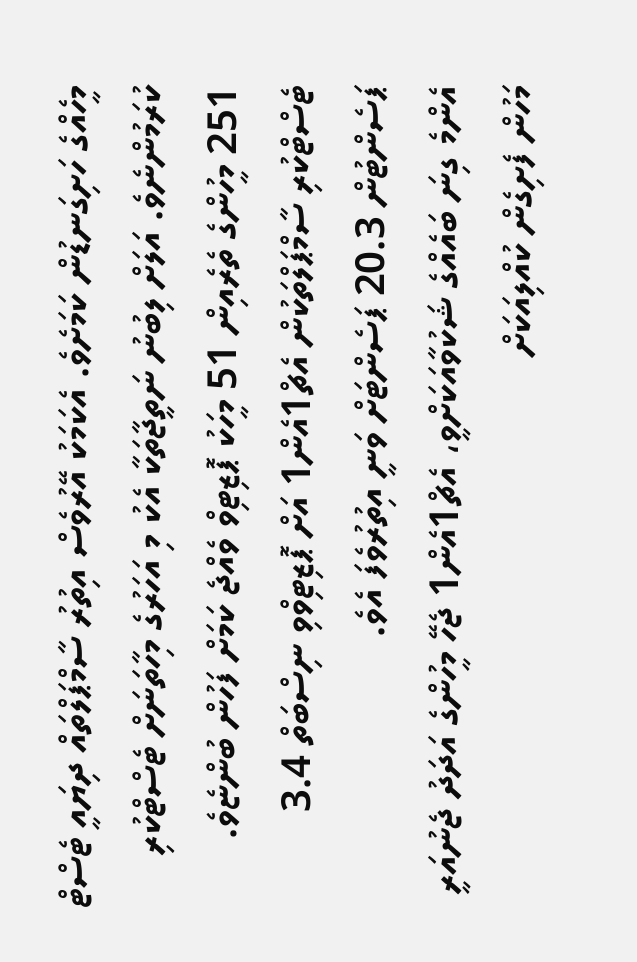މީހެއްގެ ހަށިގަނޑުން ކަމަށެވެ. އެކަމަކު އޭރުވެސް އިތުރު ސާމްޕަލްތައް ދިޔައީ ޓެސްޓް ކުރަމުންނެވެ. އަލަށް ލިބުނު ނަތީޖާތަކާ އެކު މި އަހަރުގެ މިހާތަނަށް ޓެސްޓްކުރި 251 މީހުންގެ ތެރެއިން 51 މީހަކު ޕޮޒިޓިވް ވެއްޖެ ކަމަށް ފަހުން ބުންޏެވެ.
ޓެސްޓްކުރި ސާމްޕަލްތަކުން އެޗް1އެން1 އަށް ޕޮޒިޓިވްވި ނިސްބަތް 3.4 ޕަސެންޓުން 20.3 ޕަސެންޓަށް ވަނީ އިތުރުވެފަ އެވެ.
އެންމެ ގިނަ ބައެއްގެ ޝަކުވާއަކަށްވީ، އެޗް1އެން1 ޖެހޭ މީހުންގެ އަދަދު ޖެނުއަރީ މަހުން ފެށިގެން ކުއްލިއަކަށް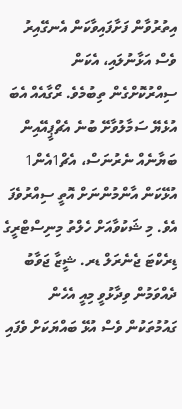އިތުރުވާން ފަށާފައިވާކަން އެނގޭއިރު ވެސް އަޅާނުލައި، އެކަން ސިއްރުކޮށްގެން ތިބުމެވެ. ރޯގާއެއް އެބަ އުޅެޔޭ ސަމާލުވާށޭ ބުނެ އެޗްޕީއޭއިން ބަޔާނެއް ނެރުނަސް، އެޗް1އެން1 އުޅޭކަން އާންމުންނަށް އޮތީ ސިއްރުވެފަ އެވެ. މި ޝަކުވާއަށް ހެލްތު މިނިސްޓްރީގެ ޑިރެކްޓަ ޖެނެރަލް ޑރ. ޝީޒާ ޖަވާބު ދެއްވަމުން ވިދާޅުވީ މިއީ އެހެން ގައުމުތަކުން ވެސް އުޅޭ ބައްޔަކަށް ވެފައި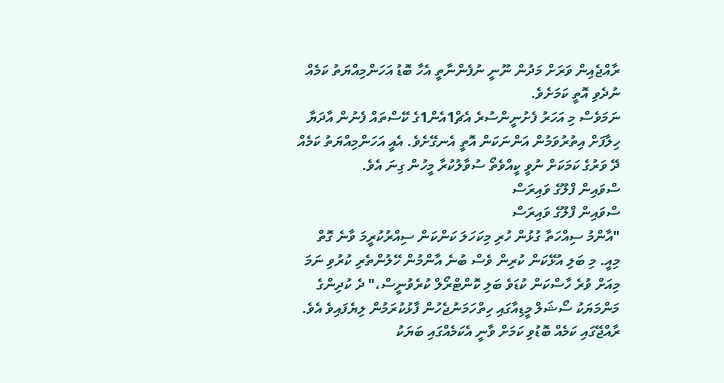ރާއްޖެއިން ވަރަށް މަދުން ނޫނީ ނުފެންނާތީ އެހާ ބޮޑު އަހަންމިއްޔަތު ކަމެއް ނުދެވި އޮތީ ކަމަށެވެ.
ނަމަވެސް މި އަހަރު ފެށުނީންސުރެ އެޗް1އެން1ގެ ކޭސްތައް ފެނުން އާދަޔާ ހިލާފަށް އިތުރުވަމުން އަންނަކަން އޮތީ އެނގޭށެވެ. އެއީ އަހަންމިއްޔަތު ކަމެއް ދޭ ވަރުގެ ކަމަކަށް ނުވީ ކީއްވެތޯ ސުވާލުކުރާ މީހުން ގިނަ އެވެ.
ސްވައިން ފްލޫގެ ވައިރަސް
ސްވައިން ފްލޫގެ ވައިރަސް
"އާންމު ސިއްހަތާ ގުޅުން ހުރި މިކަހަލަ ކަންކަން ސިއްރުކުރީމަ ވާނެ ގޮތް މިއީ. މި ބަލި އުޅޭކަން ކުރިން ވެސް ބުނެ އާންމުން ހޭލުންތެރި ކުރުވި ނަމަ މިއަށް ވުރެ ހާސްކަން ކުޑަވެ ބަލި ކޮންޓްރޯލް ކުރެވުނީސް،" ދެ ކުދިންގެ މަންމަޔަކު ސޯޝަލް މީޑިއާގައި ހިތްހަމަނުޖެހުން ފާޅުކުރަމުން ލިޔެފައިވެ އެވެ.
ރާއްޖޭގައި ކަމެއް ބޮޑުވި ކަމަށް ވާނީ އެކަމެއްގައި ބަޔަކު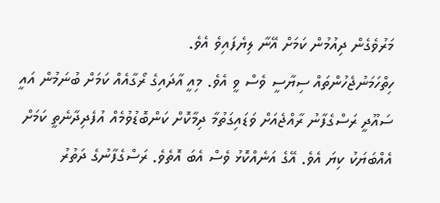މަރުވެގެން ދިއުމުން ކަމަށް އޭނާ ލިޔެފައިވެ އެވެ.
ހިތްހަމަނުޖެހުންތައް ސިޔާސީ ވެސް ވީ އެވެ. މިއީ އާދައިގެ ރޯގާއެއް ކަމަށް ބުނަމުން އައީ ސައޫދީ ރަސްގެފާނު ރާއްޖެއަށް ވަޑައިގަތުމާ ދިމާކޮށް ކަންބޮޑުވުމެއް އުފެދިދާނެތީ ކަމަށް އެއްބަޔަކު ކިޔަ އެވެ. އޭގެ އަނެއްކޮޅު ވެސް އެބަ އޮތެވެ. ރަސްގެފާނުގެ ދަތުރު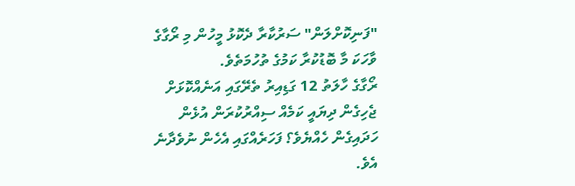"ފަނިކޮށްލަން" ސަރުކާރާ ދެކޮޅު މީހުން މި ރޯގާގެ ވާހަކަ މާ ބޮޑުކުރާ ކަމުގެ ތުހުމަތެވެ.
ރޯގާގެ ހާލަތު 12 ގަޑިއިރު ތެރޭގައި އަނެއްކޮޅަށް ޖެހިގެން ދިޔައީ ކަމެއް ސިއްރުކުރަން އުޅެން ހަދައިގެން ހެއްޔެވެ؟ ފަހަރެއްގައި އެހެން ނުވެދާނެ އެވެ.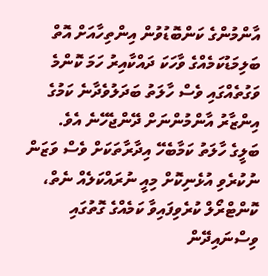އާންމުންގެ ކަންބޮޑުވުން އިންތިހާއަށް އޮތް ބަލިމަޑުކަމެއްގެ ވާހަކަ ދައްކާއިރު ހަމަ ކޮންމެ ވަގުތެއްގައި ވެސް ހާލަތު ބަދަލުވެދާނެ ކަމުގެ އިންޒާރު އާންމުންނަށް ދޭންޖެހޭނެ އެވެ. ބަލީގެ ހާލަތު ކަމާބެހޭ އިދާރާތަކަށް ވެސް ވަޒަން ނުކުރެވި އުޅެނިކޮށް މިއީ ނުރައްކަލެއް ނެތް، ކޮންޓްރޯލް ކުރެވިފައިވާ ކަމެއްގެ ގޮތުގައި ވިސްނައިދޭން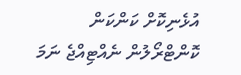އުޅެނިކޮށް ކަންކަން ކޮންޓްރޯލުން ނެއްޓިއްޖެ ނަމަ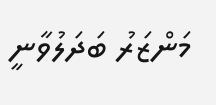މަންޒަރު ބަދަލުވާނީ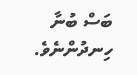ބަސް ބުނާ ހިނދުންނެވެ.